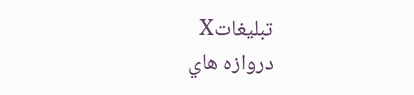تبليغاتX
دروازه هاي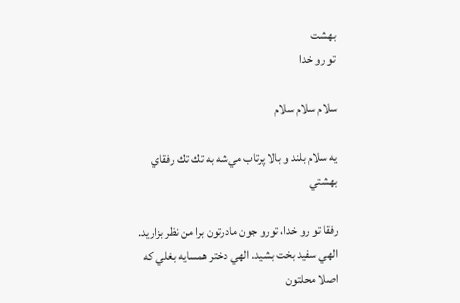بهشت
تو رو خدا

سلام سلام سلام

يه سلام بلند و بالا پرتاب مي‌شه به تك تك رفقاي بهشتي

رفقا تو رو خدا، تورو جون مادرتون برا من نظر بزاريد. الهي سفيد بخت بشيد. الهي دختر همسايه بغلي كه اصلا محلتون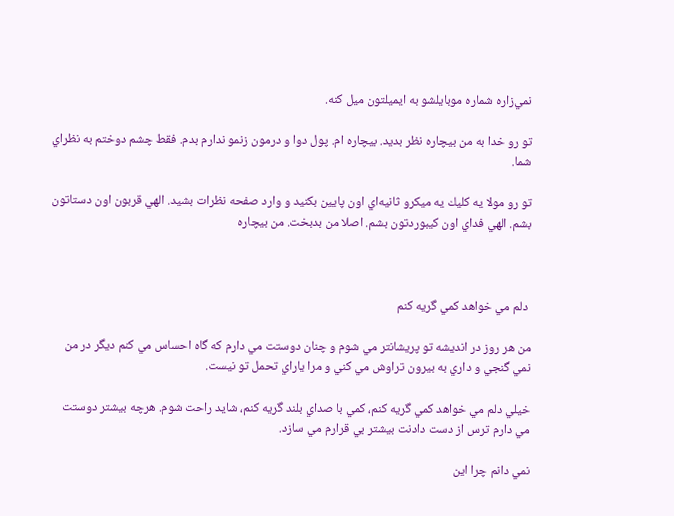نمي‌زاره شماره موبايلشو به ايميلتون ميل كنه.

تو رو خدا به من بيچاره نظر بديد. بيچاره ام. پول دوا و درمون زنمو ندارم بدم. فقط چشم دوختم به نظراي شما.

تو رو مولا يه كليك يه ميكرو ثانيه‌اي اون پايين بكنيد و وارد صفحه نظرات بشيد. الهي قربون اون دستاتون بشم. الهي فداي اون كيبوردتون بشم. اصلا من بدبخت. من بيچاره



 دلم مي خواهد كمي گريه كنم

من هر روز در انديشه تو پريشانتر مي شوم و چنان دوستت مي دارم كه گاه احساس مي كنم ديگر در من نمي گنجي و داري به بيرون تراوش مي كني و مرا ياراي تحمل تو نيست.

خيلي دلم مي خواهد كمي گريه كنم، كمي با صداي بلند گريه كنم، شايد راحت شوم. هرچه بيشتر دوستت مي دارم ترس از دست دادنت بيشتر بي قرارم مي سازد.

نمي دانم چرا اين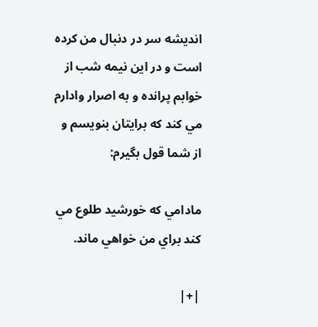انديشه سر در دنبال من كرده است و در اين نيمه شب از خوابم پرانده و به اصرار وادارم مي كند كه برايتان بنويسم و از شما قول بگيرم:

مادامي كه خورشيد طلوع مي كند براي من خواهي ماند.

|+|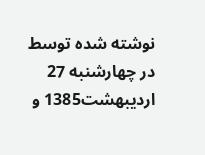نوشته شده توسط در چهارشنبه 27 اردیبهشت1385 و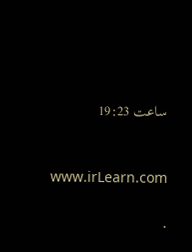ساعت 19:23


www.irLearn.com

.